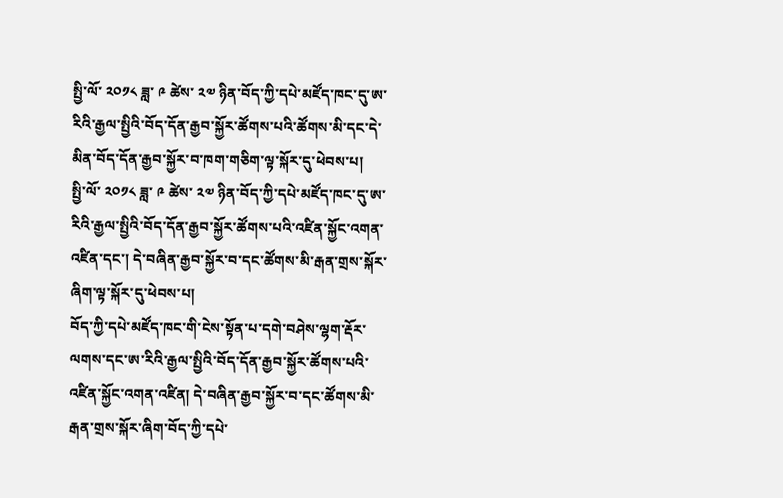སྤྱི་ལོ་ ༢༠༡༨ ཟླ་ ༩ ཚེས་ ༢༧ ཉིན་བོད་ཀྱི་དཔེ་མཛོད་ཁང་དུ་ཨ་རིའི་རྒྱལ་སྤྱིའི་བོད་དོན་རྒྱབ་སྐྱོར་ཚོགས་པའི་ཚོགས་མི་དང་དེ་མིན་བོད་དོན་རྒྱབ་སྐྱོར་བ་ཁག་གཅིག་ལྟ་སྐོར་དུ་ཕེབས་པ།
སྤྱི་ལོ་ ༢༠༡༨ ཟླ་ ༩ ཚེས་ ༢༧ ཉིན་བོད་ཀྱི་དཔེ་མཛོད་ཁང་དུ་ཨ་རིའི་རྒྱལ་སྤྱིའི་བོད་དོན་རྒྱབ་སྐྱོར་ཚོགས་པའི་འཛིན་སྐྱོང་འགན་འཛིན་དང་། དེ་བཞིན་རྒྱབ་སྐྱོར་བ་དང་ཚོགས་མི་རྒན་གྲས་སྐོར་ཞིག་ལྟ་སྐོར་དུ་ཕེབས་པ།
བོད་ཀྱི་དཔེ་མཛོད་ཁང་གི་ངེས་སྟོན་པ་དགེ་བཤེས་ལྷག་རྡོར་ལགས་དང་ཨ་རིའི་རྒྱལ་སྤྱིའི་བོད་དོན་རྒྱབ་སྐྱོར་ཚོགས་པའི་འཛིན་སྐྱོང་འགན་འཛིན། དེ་བཞིན་རྒྱབ་སྐྱོར་བ་དང་ཚོགས་མི་རྒན་གྲས་སྐོར་ཞིག་བོད་ཀྱི་དཔེ་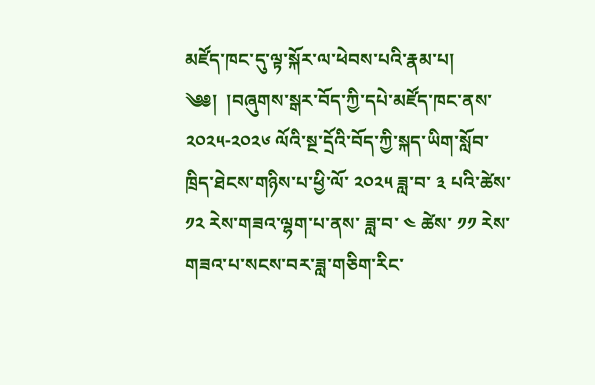མཛོད་ཁང་དུ་ལྟ་སྐོར་ལ་ཕེབས་པའི་རྣམ་པ།
༄༅།  །བཞུགས་སྒར་བོད་ཀྱི་དཔེ་མཛོད་ཁང་ནས་ ༢༠༢༥-༢༠༢༦ ལོའི་སྔ་དྲོའི་བོད་ཀྱི་སྐད་ཡིག་སློབ་ཁྲིད་ཐེངས་གཉིས་པ་ཕྱི་ལོ་ ༢༠༢༥ ཟླ་བ་ ༣ པའི་ཚེས་ ༡༢ རེས་གཟའ་ལྷག་པ་ནས་ ཟླ་བ་ ༤ ཚེས་ ༡༡ རེས་གཟའ་པ་སངས་བར་ཟླ་གཅིག་རིང་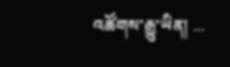འཚོགས་རྒྱུ་ཡིན། ...